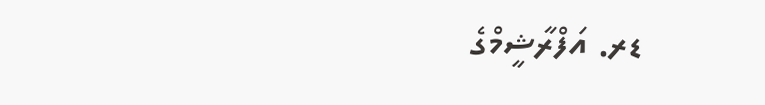ޑރ. އަފްރާޝީމްގެ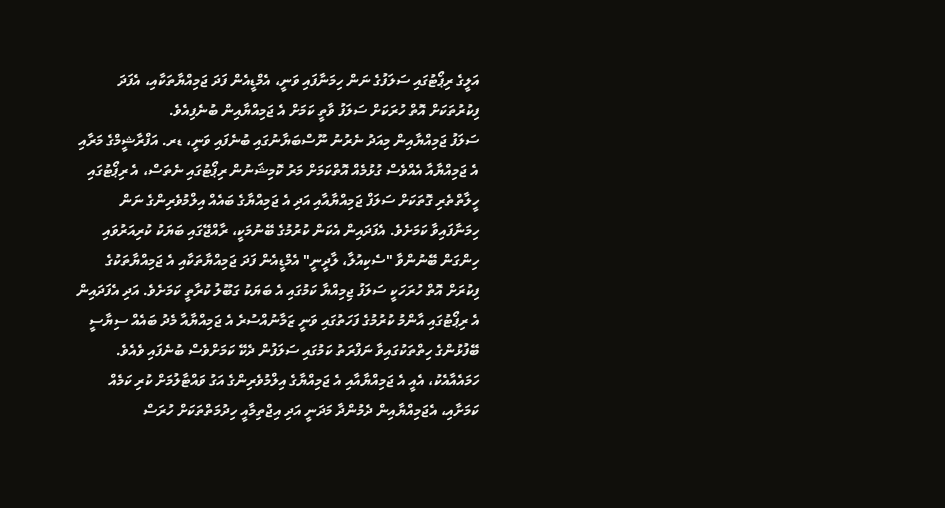އަލީގެ ރިޕޯޓުގައި ސަލަފުގެ ނަން ހިމަނާފައި ވަނީ، އެމްޑީއެން ފަދަ ޖަމިއްޔާތަކާއި، އެފަދަ ފިކުރުތަކަށް އޮތް ހުރަކަށް ސަލަފު ވާތީ ކަމަށް އެ ޖަމިއްޔާއިން ބުނެފިއެވެ.
ސަލަފު ޖަމިއްޔާއިން މިއަދު ނެރުނު ނޫސްބަޔާނުގައި ބުނެފައި ވަނީ، ޑރ. އަފްރާޝީމްގެ މަރާއި އެ ޖަމިއްޔާއާ އެއްވެސް ގުޅުމެއް އޮތްކަމަށް މަރު ކޮމިޝަނުން ރިޕޯޓުގައި ނެތަސް، އެ ރިޕޯޓުގައި ހީލާތްތެރި ގޮތަކަށް ސަލަފް ޖަމިއްޔާއާއި އަދި އެ ޖަމިއްޔާގެ ބައެއް އިލްމުވެރިންގެ ނަން ހިމަނާފައިވާ ކަމަށެވެ. އެފަދައިން އެކަން ކުރުމުގެ ބޭނުމަކީ، ރާއްޖޭގައި ބަޔަކު ކުރިއަރުވައި ހިންގަން ބޭނުންވާ "ސެކިއުލާ، ލާދީނީ" އެމްޑީއެން ފަދަ ޖަމިއްޔާތަކާއި އެ ޖަމިއްޔާތަކުގެ ފިކުރަށް އޮތް ހުރަހަކީ ސަލަފު ޖިމިއްޔާ ކަމުގައި އެ ބަޔަކު ގަބޫލު ކުރާތީ ކަމަށެވެ. އަދި އެފަދައިން އެ ރިޕޯޓުގައި އާންމު ކުރުމުގެ ފަހަތުގައި ވަނީ ޒަމާނުއްސުރެ އެ ޖަމިއްޔާއާ މެދު ބައެއް ސިޔާސީ ބޭފުޅުންގެ ހިތްތަކުގައިވާ ނަފްރަތު ކަމުގައި ސަލަފުން ދެކޭ ކަމަށްވެސް ބުނެފައި ވެއެވެ.
ހަމައެއާއެކު، އެއީ އެ ޖަމިއްޔާއާއި އެ ޖަމިއްޔާގެ އިލްމުވެރިންގެ އަގު ވައްޓާލުމަށް ކުރި ކަމެއް ކަމަށާއި، އެޖަމިއްޔާއިން ދެމުންދާ މަދަނީ އަދި އިޖްތިމާއީ ހިދުމަތްތަކަށް ހުރަސް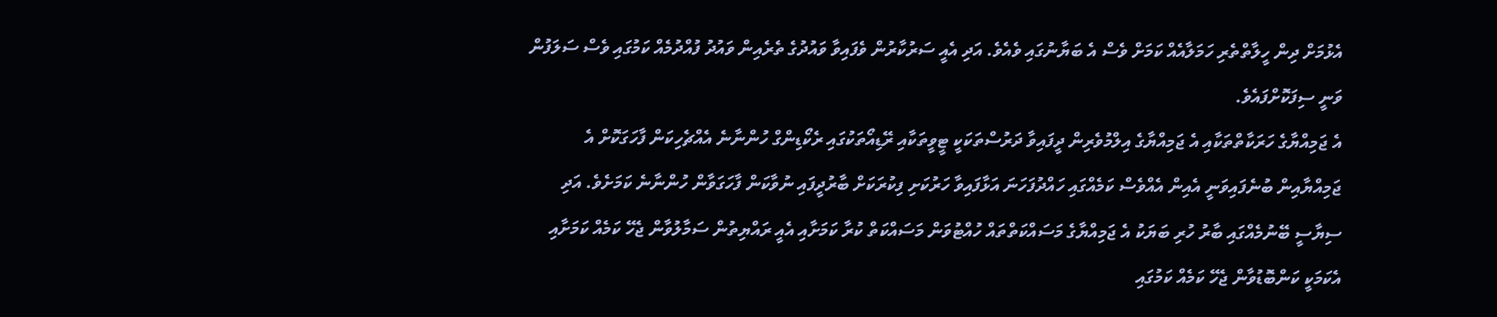އެޅުމަށް ދިން ހީލާތްތެރި ހަމަލާއެއް ކަމަށް ވެސް އެ ބަޔާނުގައި ވެއެވެ. އަދި އެއީ ސަރުކާރުން ވެފައިވާ ވައުދުގެ ތެރެއިން ވައުދު ފުއްދުމެއް ކަމުގައި ވެސް ސަލަފުން ވަނީ ސިފަކޮށްފައެވެ.
އެ ޖަމިއްޔާގެ ހަރަކާތްތަކާއި އެ ޖަމިއްޔާގެ އިލްމުވެރިން ދީފައިވާ ދަރުސްތަކަކީ ޓީވީތަކާއި ރޭޑިއޯތަކުގައި ރެކޯޑިންގް ހުންނާނެ އެއްޗެހިކަން ފާހަގަކޮށް އެ ޖަމިއްޔާއިން ބުނެފައިވަނީ އެއިން އެއްވެސް ކަމެއްގައި ހައްދުފަހަނަ އަޅާފައިވާ ހަރުކަށި ފިކުރަކަށް ބާރުދީފައި ނުވާކަން ފާހަގަވާން ހުންނާނެ ކަމަށެވެ. އަދި ސިޔާސީ ބޭނުމެއްގައި ބާރު ހުރި ބަޔަކު އެ ޖަމިއްޔާގެ މަސައްކަތްތައް ހުއްޓުވަން މަސައްކަތް ކުރާ ކަމަށާއި އެއީ ރައްޔިތުން ސަމާލުވާން ޖެހޭ ކަމެއް ކަމަށާއި އެކަމަކީ ކަންބޮޑުވާން ޖެހޭ ކަމެއް ކަމުގައި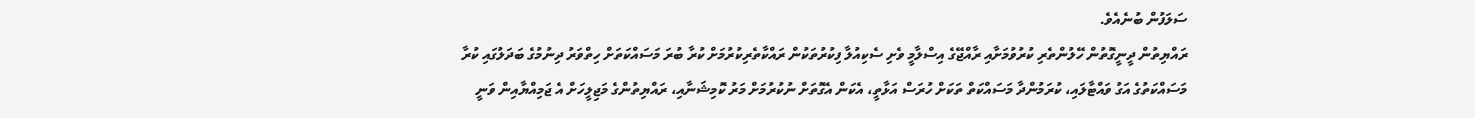ސަލަފުން ބުނެއެވެ.
ރައްޔިތުން ދީނީގޮތުން ހޭލުންތެރި ކުރުވުމަށާއި ރާއްޖޭގެ އިސްލާމީ ވެށި ސެކިއުލާ ފިކުރުތަކުން ރައްކާތެރިކުރުމަށް ކުރާ ބުރަ މަސައްކަތަށް ހިތްވަރު ދިނުމުގެ ބަދަލުގައި ކުރާ މަސައްކަތުގެ އަގު ވައްޓާލައި، ކުރަމުންދާ މަސައްކަތް ތަކަށް ހުރަސް އަޅާތީ، އެކަން އެގޮތަށް ނުކުރުމަށް މަރު ކޮމިޝަނާއި، ރައްޔިތުންގެ މަޖިލީހަށް އެ ޖަމިއްޔާއިން ވަނީ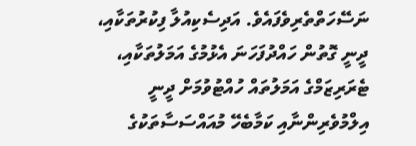ނަސޭހަތްތެރިވެފައެވެ. އަދިސެކިއުލާ ފިކުރުތަކާއި، ދީނީ ގޮތުން ހައްދުފަހަނަ އެޅުމުގެ އަމަލުތަކާއި، ޓެރަރިޒަމްގެ އަމަލުތައް ހުއްޓުވުމަށް ދީނީ އިލްމުވެރިންނާއި ކަމާބެހޭ މުއައްސަސާތަކުގެ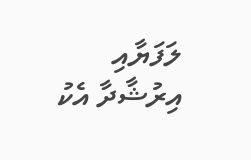ލަފަޔާއި އިރުޝާދާ އެކު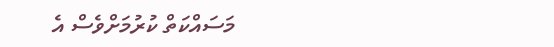މަސައްކަތް ކުރުމަށްވެސް އެ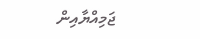ޖަމިއްޔާއިން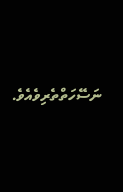ނަސޭހަތްތެރިވެއެވެ.